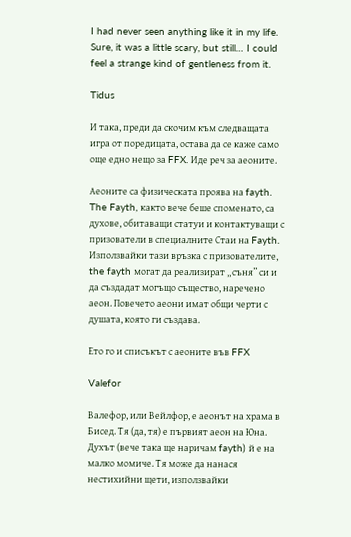I had never seen anything like it in my life. Sure, it was a little scary, but still… I could feel a strange kind of gentleness from it.

Tidus

И така, преди да скочим към следващата игра от поредицата, остава да се каже само още едно нещо за FFX. Иде реч за аеоните.

Аеоните са физическата проява на fayth. The Fayth, както вече беше споменато, са духове, обитаващи статуи и контактуващи с призователи в специалните Стаи на Fayth. Използвайки тази връзка с призователите, the fayth могат да реализират „съня” си и да създадат могъщо същество, наречено аеон. Повечето аеони имат общи черти с душата, която ги създава.

Ето го и списъкът с аеоните във FFX

Valefor

Валефор, или Вейлфор, е аеонът на храма в Бисед. Тя (да, тя) е първият аеон на Юна. Духът (вече така ще наричам fayth) й е на малко момиче. Тя може да нанася нестихийни щети, използвайки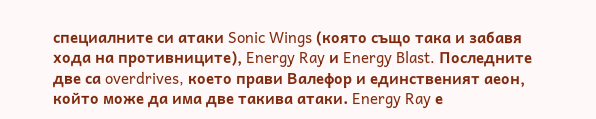специалните си атаки Sonic Wings (която също така и забавя хода на противниците), Energy Ray и Energy Blast. Последните две са overdrives, което прави Валефор и единственият аеон, който може да има две такива атаки. Energy Ray е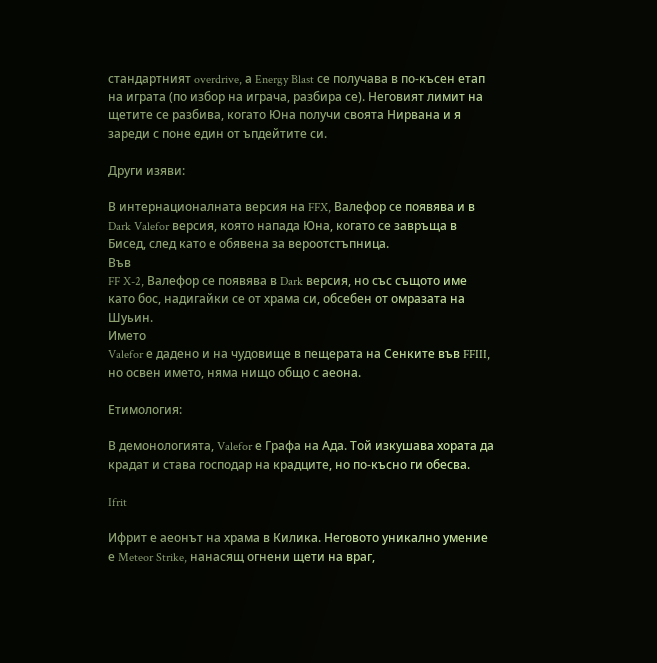стандартният overdrive, а Energy Blast се получава в по-късен етап на играта (по избор на играча, разбира се). Неговият лимит на щетите се разбива, когато Юна получи своята Нирвана и я зареди с поне един от ъпдейтите си.

Други изяви:

В интернационалната версия на FFX, Валефор се появява и в Dark Valefor версия, която напада Юна, когато се завръща в Бисед, след като е обявена за вероотстъпница.
Във
FF X-2, Валефор се появява в Dark версия, но със същото име като бос, надигайки се от храма си, обсебен от омразата на Шуьин.
Името
Valefor е дадено и на чудовище в пещерата на Сенките във FFIII, но освен името, няма нищо общо с аеона.

Етимология:

В демонологията, Valefor е Графа на Ада. Той изкушава хората да крадат и става господар на крадците, но по-късно ги обесва.

Ifrit

Ифрит е аеонът на храма в Килика. Неговото уникално умение е Meteor Strike, нанасящ огнени щети на враг,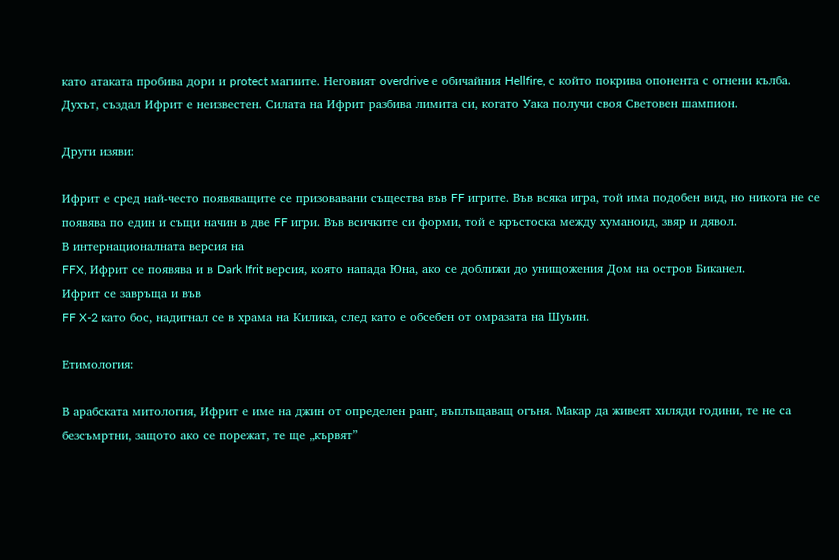като атаката пробива дори и protect магиите. Неговият overdrive е обичайния Hellfire, с който покрива опонента с огнени кълба. Духът, създал Ифрит е неизвестен. Силата на Ифрит разбива лимита си, когато Уака получи своя Световен шампион.

Други изяви:

Ифрит е сред най-често появяващите се призовавани същества във FF игрите. Във всяка игра, той има подобен вид, но никога не се появява по един и същи начин в две FF игри. Във всичките си форми, той е кръстоска между хуманоид, звяр и дявол.
В интернационалната версия на
FFX, Ифрит се появява и в Dark Ifrit версия, която напада Юна, ако се доближи до унищожения Дом на остров Биканел.
Ифрит се завръща и във
FF X-2 като бос, надигнал се в храма на Килика, след като е обсебен от омразата на Шуьин.

Етимология:

В арабската митология, Ифрит е име на джин от определен ранг, въплъщаващ огъня. Макар да живеят хиляди години, те не са безсъмртни, защото ако се порежат, те ще „кървят”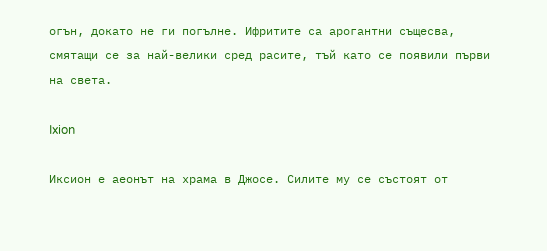огън, докато не ги погълне. Ифритите са арогантни същесва, смятащи се за най-велики сред расите, тъй като се появили първи на света.

Ixion

Иксион е аеонът на храма в Джосе. Силите му се състоят от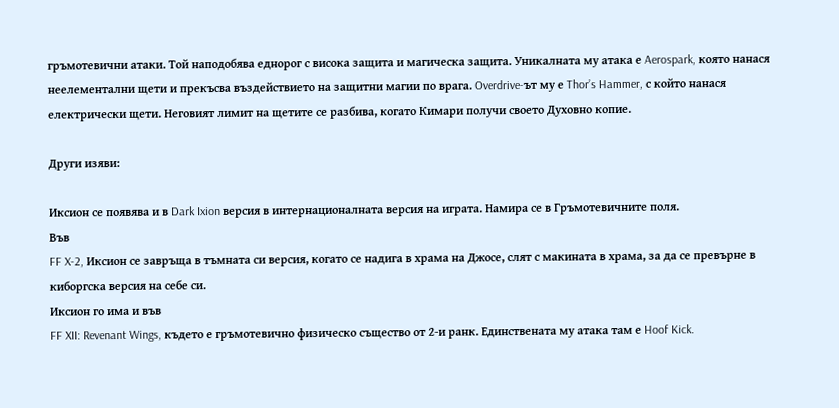гръмотевични атаки. Той наподобява еднорог с висока защита и магическа защита. Уникалната му атака е Aerospark, която нанася неелементални щети и прекъсва въздействието на защитни магии по врага. Overdrive-ът му е Thor’s Hammer, с който нанася електрически щети. Неговият лимит на щетите се разбива, когато Кимари получи своето Духовно копие.

Други изяви:

Иксион се появява и в Dark Ixion версия в интернационалната версия на играта. Намира се в Гръмотевичните поля.
Във
FF X-2, Иксион се завръща в тъмната си версия, когато се надига в храма на Джосе, слят с макината в храма, за да се превърне в киборгска версия на себе си.
Иксион го има и във
FF XII: Revenant Wings, където е гръмотевично физическо същество от 2-и ранк. Единствената му атака там е Hoof Kick.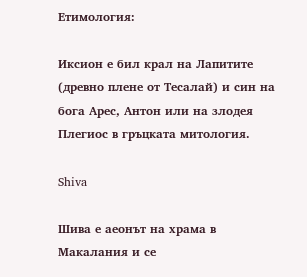Етимология:

Иксион е бил крал на Лапитите (древно плене от Тесалай) и син на бога Арес, Антон или на злодея Плегиос в гръцката митология.

Shiva

Шива е аеонът на храма в Макалания и се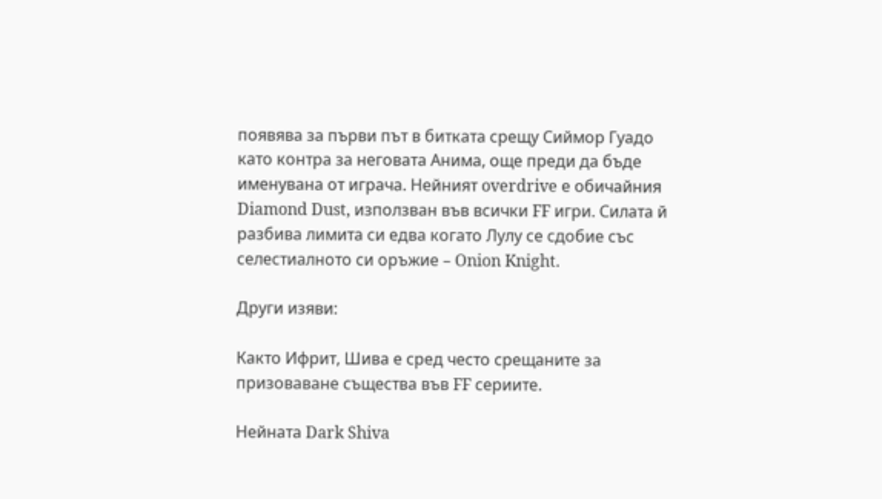появява за първи път в битката срещу Сиймор Гуадо като контра за неговата Анима, още преди да бъде именувана от играча. Нейният overdrive е обичайния Diamond Dust, използван във всички FF игри. Силата й разбива лимита си едва когато Лулу се сдобие със селестиалното си оръжие – Onion Knight.

Други изяви:

Както Ифрит, Шива е сред често срещаните за призоваване същества във FF сериите.

Нейната Dark Shiva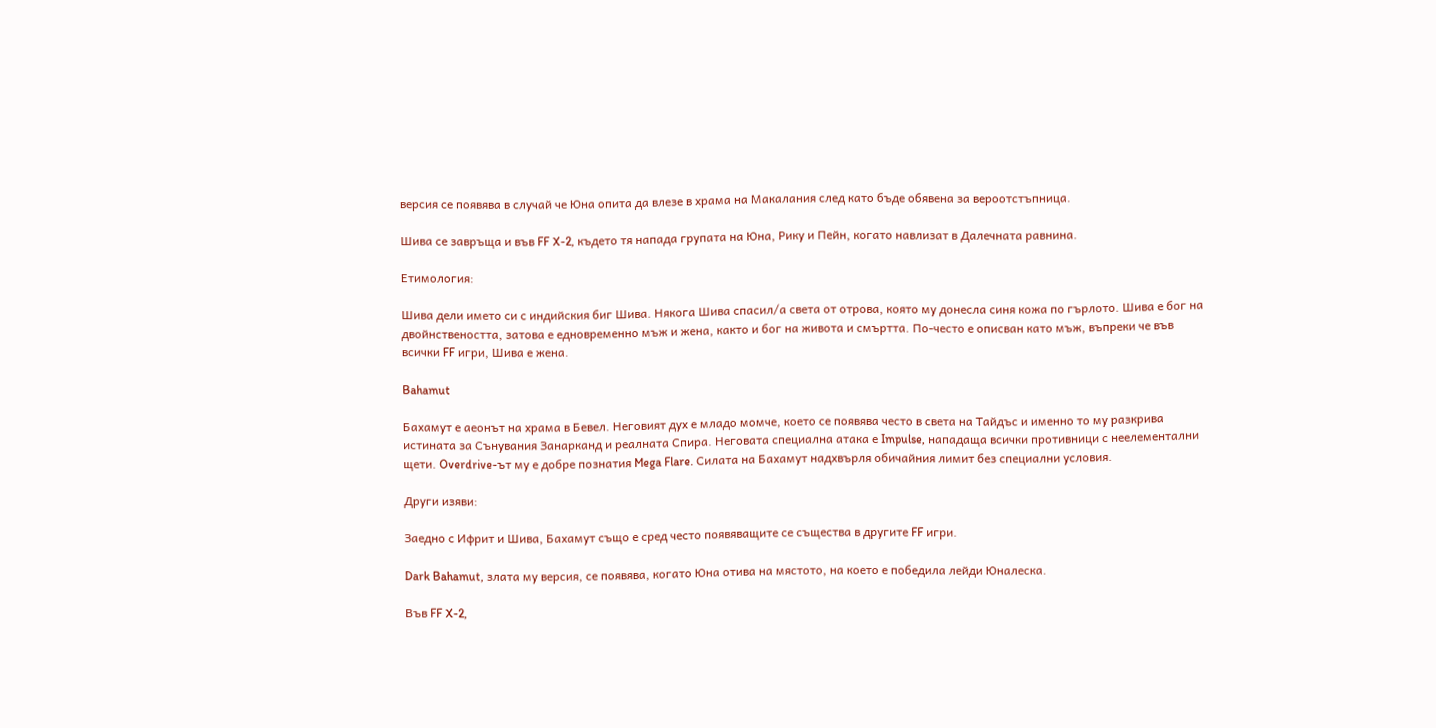версия се появява в случай че Юна опита да влезе в храма на Макалания след като бъде обявена за вероотстъпница.

Шива се завръща и във FF X-2, където тя напада групата на Юна, Рику и Пейн, когато навлизат в Далечната равнина.

Етимология:

Шива дели името си с индийския биг Шива. Някога Шива спасил/а света от отрова, която му донесла синя кожа по гърлото. Шива е бог на двойнствеността, затова е едновременно мъж и жена, както и бог на живота и смъртта. По-често е описван като мъж, въпреки че във всички FF игри, Шива е жена.

Bahamut

Бахамут е аеонът на храма в Бевел. Неговият дух е младо момче, което се появява често в света на Тайдъс и именно то му разкрива истината за Сънувания Занарканд и реалната Спира. Неговата специална атака е Impulse, нападаща всички противници с неелементални щети. Overdrive-ът му е добре познатия Mega Flare. Силата на Бахамут надхвърля обичайния лимит без специални условия.

Други изяви:

Заедно с Ифрит и Шива, Бахамут също е сред често появяващите се същества в другите FF игри.

Dark Bahamut, злата му версия, се появява, когато Юна отива на мястото, на което е победила лейди Юналеска.

Във FF X-2,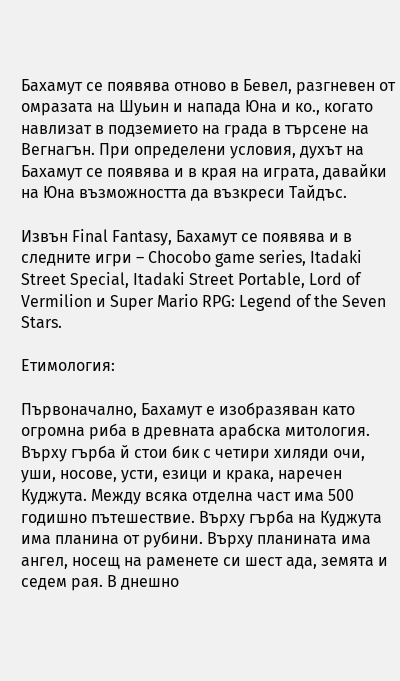Бахамут се появява отново в Бевел, разгневен от омразата на Шуьин и напада Юна и ко., когато навлизат в подземието на града в търсене на Вегнагън. При определени условия, духът на Бахамут се появява и в края на играта, давайки на Юна възможността да възкреси Тайдъс.

Извън Final Fantasy, Бахамут се появява и в следните игри – Chocobo game series, Itadaki Street Special, Itadaki Street Portable, Lord of Vermilion и Super Mario RPG: Legend of the Seven Stars.

Етимология:

Първоначално, Бахамут е изобразяван като огромна риба в древната арабска митология. Върху гърба й стои бик с четири хиляди очи, уши, носове, усти, езици и крака, наречен Куджута. Между всяка отделна част има 500 годишно пътешествие. Върху гърба на Куджута има планина от рубини. Върху планината има ангел, носещ на раменете си шест ада, земята и седем рая. В днешно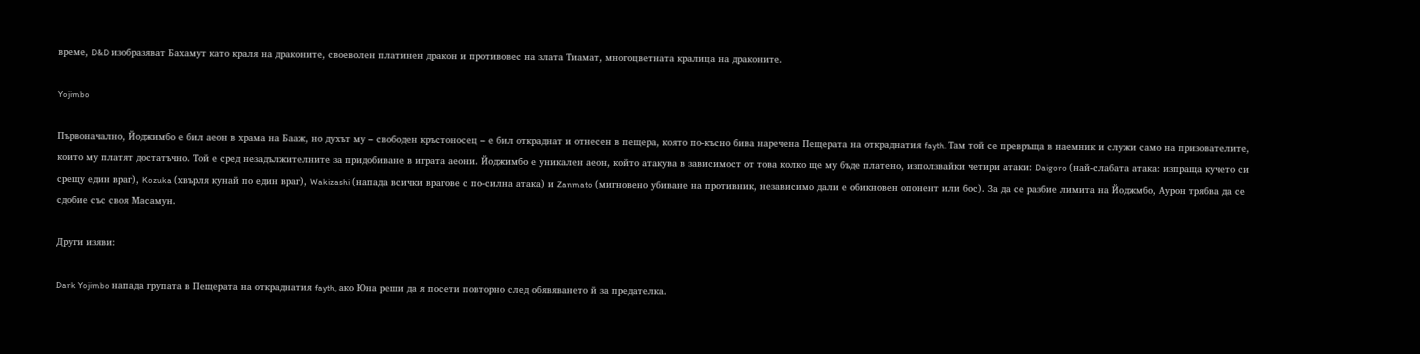време, D&D изобразяват Бахамут като краля на драконите, своеволен платинен дракон и противовес на злата Тиамат, многоцветната кралица на драконите.

Yojimbo

Първоначално, Йоджимбо е бил аеон в храма на Бааж, но духът му – свободен кръстоносец – е бил откраднат и отнесен в пещера, която по-късно бива наречена Пещерата на откраднатия fayth. Там той се превръща в наемник и служи само на призователите, които му платят достатъчно. Той е сред незадължителните за придобиване в играта аеони. Йоджимбо е уникален аеон, който атакува в зависимост от това колко ще му бъде платено, използвайки четири атаки: Daigoro (най-слабата атака: изпраща кучето си срещу един враг), Kozuka (хвърля кунай по един враг), Wakizashi (напада всички врагове с по-силна атака) и Zanmato (мигновено убиване на противник, независимо дали е обикновен опонент или бос). За да се разбие лимита на Йоджмбо, Аурон трябва да се сдобие със своя Масамун.

Други изяви:

Dark Yojimbo напада групата в Пещерата на откраднатия fayth, ако Юна реши да я посети повторно след обявяването й за предателка.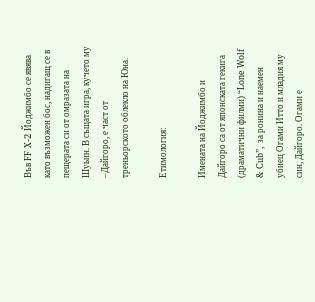Във FF X-2 Йоджимбо се явява като възможен бос, надигащ се в пещерата си от омразата на Шуьин. В същата игра, кучето му –Дайгоро, е част от треньорското облекло на Юна.

Етимология:

Имената на Йоджимбо и Дайгоро са от японската гекига (драматични филми) “Lone Wolf & Cub”, за ронина и наемен убиец Огами Итто и младия му син, Дайгоро. Огами е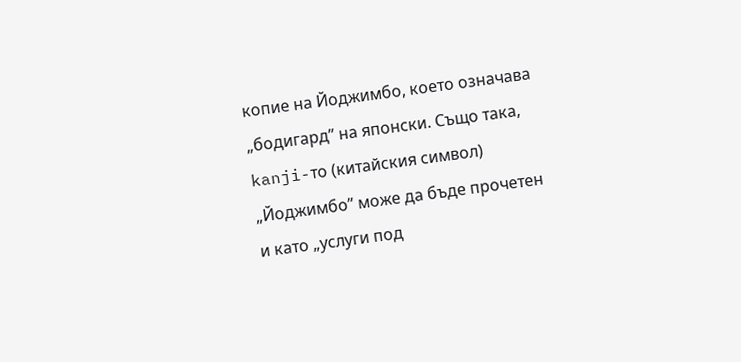копие на Йоджимбо, което означава „бодигард” на японски. Също така, kanji-то (китайския символ) „Йоджимбо” може да бъде прочетен и като „услуги под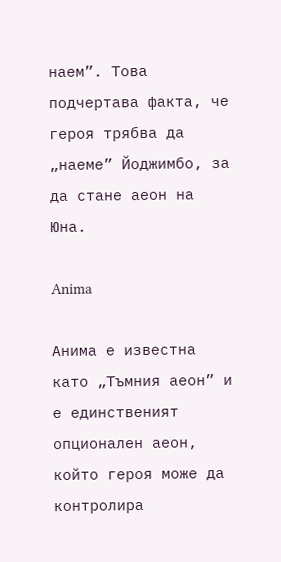наем”. Това подчертава факта, че героя трябва да „наеме” Йоджимбо, за да стане аеон на Юна.

Anima

Анима е известна като „Тъмния аеон” и е единственият опционален аеон, който героя може да контролира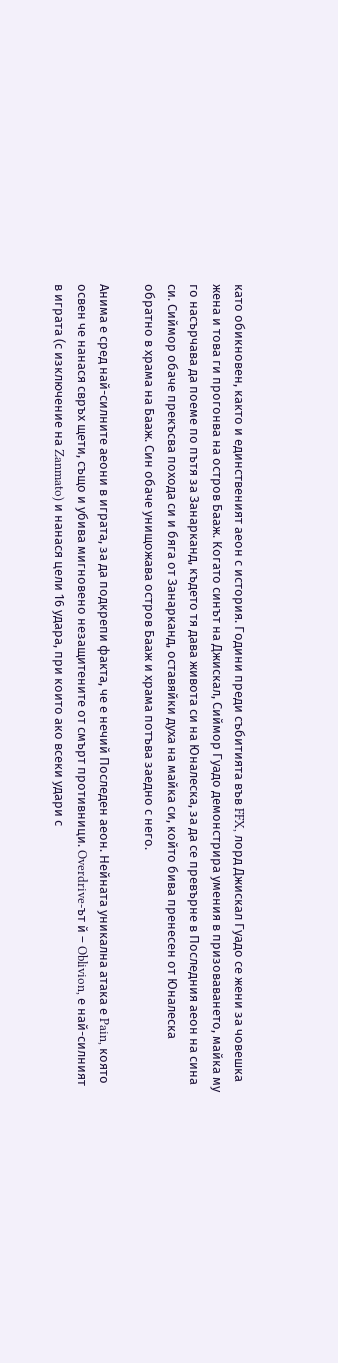като обикновен, както и единственият аеон с история. Години преди събитията във FFX, лорд Джискал Гуадо се жени за човешка жена и това ги прогонва на остров Бааж. Когато синът на Джискал, Сиймор Гуадо демонстрира умения в призоваването, майка му го насърчава да поеме по пътя за Занарканд, където тя дава живота си на Юналеска, за да се превърне в Последния аеон на сина си. Сиймор обаче прекъсва похода си и бяга от Занарканд, оставяйки духа на майка си, който бива пренесен от Юналеска обратно в храма на Бааж. Син обаче унищожава остров Бааж и храма потъва заедно с него.

Анима е сред най-силните аеони в играта, за да подкрепи факта, че е нечий Последен аеон. Нейната уникална атака е Pain, която освен че нанася свръх щети, също и убива мигновено незащитените от смърт противници. Overdrive-ът й – Oblivion, е най-силният в играта (с изключение на Zanmato) и нанася цели 16 удара, при които ако всеки удари с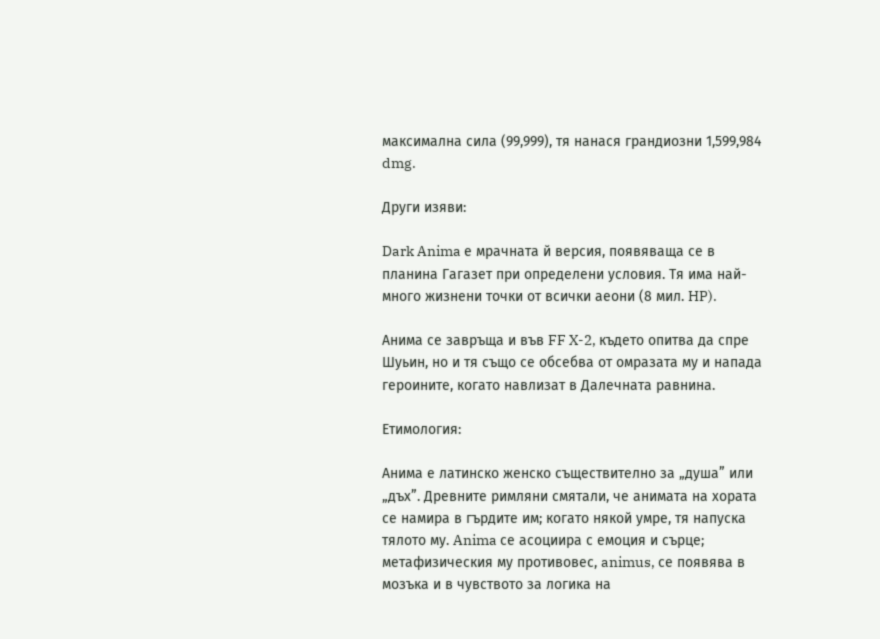максимална сила (99,999), тя нанася грандиозни 1,599,984 dmg.

Други изяви:

Dark Anima е мрачната й версия, появяваща се в планина Гагазет при определени условия. Тя има най-много жизнени точки от всички аеони (8 мил. HP).

Анима се завръща и във FF X-2, където опитва да спре Шуьин, но и тя също се обсебва от омразата му и напада героините, когато навлизат в Далечната равнина.

Етимология:

Анима е латинско женско съществително за „душа” или „дъх”. Древните римляни смятали, че анимата на хората се намира в гърдите им; когато някой умре, тя напуска тялото му. Anima се асоциира с емоция и сърце; метафизическия му противовес, animus, се появява в мозъка и в чувството за логика на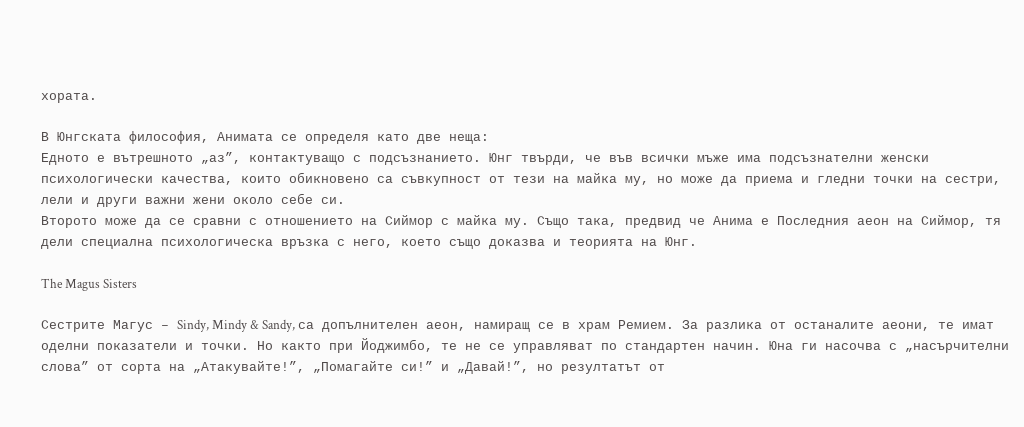хората.

В Юнгската философия, Анимата се определя като две неща:
Едното е вътрешното „аз”, контактуващо с подсъзнанието. Юнг твърди, че във всички мъже има подсъзнателни женски психологически качества, които обикновено са съвкупност от тези на майка му, но може да приема и гледни точки на сестри, лели и други важни жени около себе си.
Второто може да се сравни с отношението на Сиймор с майка му. Също така, предвид че Анима е Последния аеон на Сиймор, тя дели специална психологическа връзка с него, което също доказва и теорията на Юнг.

The Magus Sisters

Сестрите Магус – Sindy, Mindy & Sandy, са допълнителен аеон, намиращ се в храм Ремием. За разлика от останалите аеони, те имат оделни показатели и точки. Но както при Йоджимбо, те не се управляват по стандартен начин. Юна ги насочва с „насърчителни слова” от сорта на „Атакувайте!”, „Помагайте си!” и „Давай!”, но резултатът от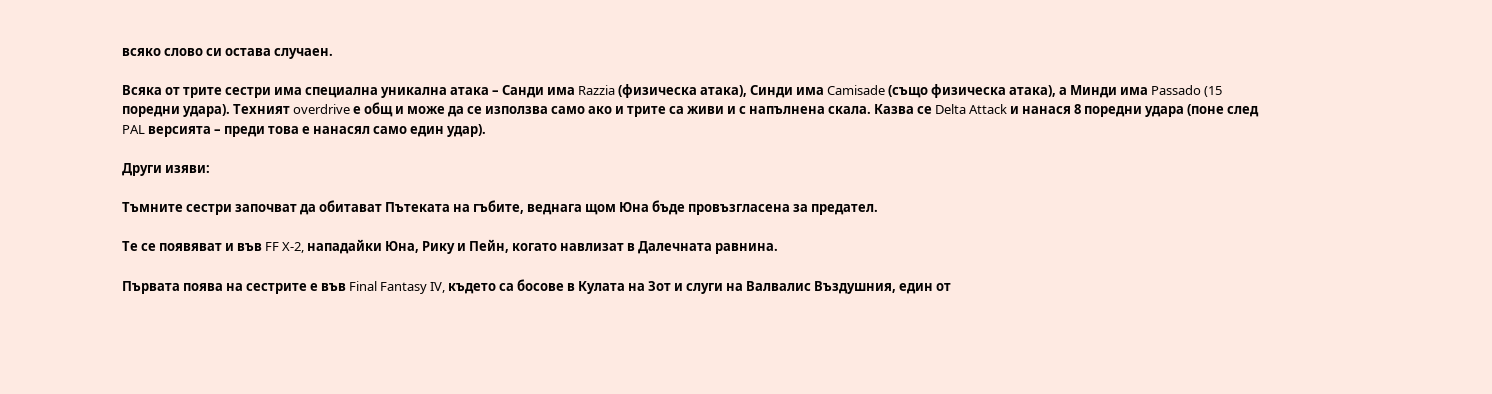всяко слово си остава случаен.

Всяка от трите сестри има специална уникална атака – Санди има Razzia (физическа атака), Синди има Camisade (също физическа атака), а Минди има Passado (15 поредни удара). Техният overdrive е общ и може да се използва само ако и трите са живи и с напълнена скала. Казва се Delta Attack и нанася 8 поредни удара (поне след PAL версията – преди това е нанасял само един удар).

Други изяви:

Тъмните сестри започват да обитават Пътеката на гъбите, веднага щом Юна бъде провъзгласена за предател.

Те се появяват и във FF X-2, нападайки Юна, Рику и Пейн, когато навлизат в Далечната равнина.

Първата поява на сестрите е във Final Fantasy IV, където са босове в Кулата на Зот и слуги на Валвалис Въздушния, един от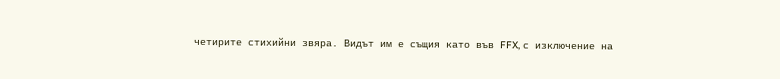четирите стихийни звяра. Видът им е същия като във FFX, с изключение на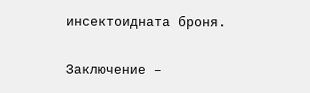инсектоидната броня.

Заключение –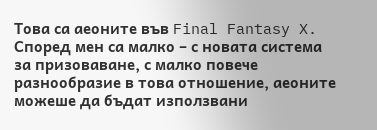Това са аеоните във Final Fantasy X. Според мен са малко – с новата система за призоваване, с малко повече разнообразие в това отношение, аеоните можеше да бъдат използвани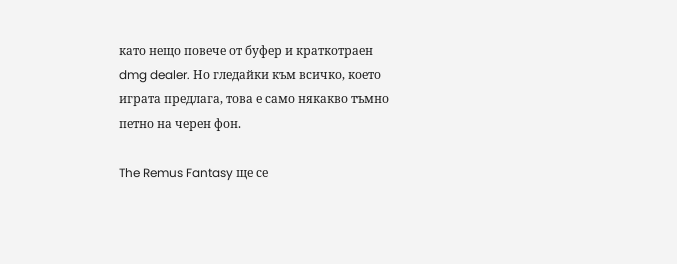като нещо повече от буфер и краткотраен dmg dealer. Но гледайки към всичко, което играта предлага, това е само някакво тъмно петно на черен фон.

The Remus Fantasy ще се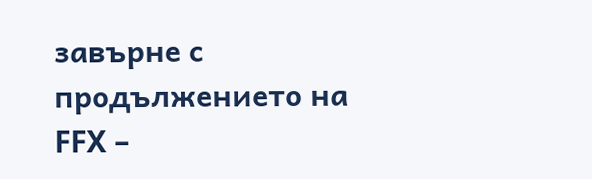завърне с продължението на FFX –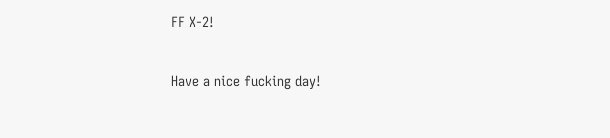FF X-2!

Have a nice fucking day!